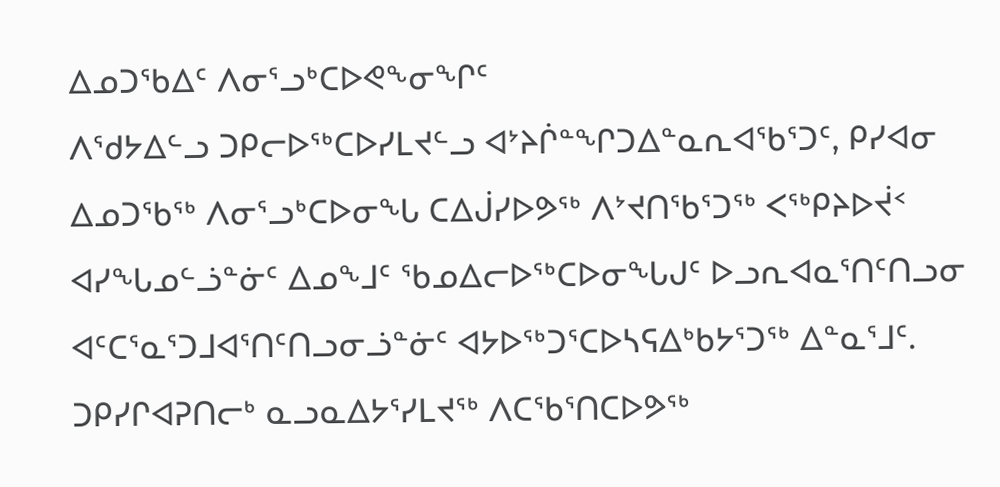ᐃᓄᑐᖃᐃᑦ ᐱᓂᕐᓗᒃᑕᐅᕙᖕᓂᖏᑦ
ᐱᖁᔭᐃᓪᓗ ᑐᑭᓕᐅᖅᑕᐅᓯᒪᔪᓪᓗ ᐊᔾᔨᒌᓐᖏᑐᐃᓐᓇᕆᐊᖃᕐᑐᑦ, ᑭᓯᐊᓂ ᐃᓄᑐᖃᖅ ᐱᓂᕐᓗᒃᑕᐅᓂᖓ ᑕᐃᒎᓯᐅᕗᖅ ᐱᔾᔪᑎᖃᕐᑐᖅ ᐸᖅᑭᔨᐅᔫᑉ ᐊᓯᖓᓄᓪᓘᓐᓃᑦ ᐃᓄᖕᒧᑦ ᖃᓄᐃᓕᐅᖅᑕᐅᓂᖓᒍᑦ ᐅᓗᕆᐊᓇᕐᑎᑦᑎᓗᓂ ᐊᑦᑕᕐᓇᕐᑐᒧᐊᕐᑎᑦᑎᓗᓂᓘᓐᓃᑦ ᐊᔭᐅᖅᑐᕐᑕᐅᓴᕋᐃᒃᑲᔭᕐᑐᖅ ᐃᓐᓇᕐᒧᑦ. ᑐᑭᓯᒋᐊᕈᑎᓕᒃ ᓇᓗᓇᐃᔭᕐᓯᒪᔪᖅ ᐱᑕᖃᕐᑎᑕᐅᕗᖅ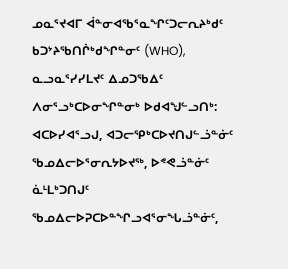ᓄᓇᕐᔪᐊᒥ ᐋᓐᓂᐊᖃᕐᓇᖏᑦᑐᓕᕆᔨᒃᑯᑦ ᑲᑐᔾᔨᖃᑎᒌᒃᑯᖏᓐᓂᑦ (WHO), ᓇᓗᓇᕐᓯᓯᒪᔪᑦ ᐃᓄᑐᖃᐃᑦ ᐱᓂᕐᓗᒃᑕᐅᓂᖏᓐᓂᒃ ᐅᑯᐊᖑᓪᓗᑎᒃ:
ᐊᑕᐅᓯᐊᕐᓗᒍ, ᐊᑐᓕᕿᒃᑕᐅᔪᑎᒍᓪᓘᓐᓃᑦ ᖃᓄᐃᓕᐅᕐᓂᕆᔭᐅᔪᖅ, ᐅᕝᕙᓘᓐᓃᑦ ᓈᒻᒪᒃᑐᑎᒍᑦ ᖃᓄᐃᓕᐅᕈᑕᐅᓐᖏᓗᐊᕐᓂᖓᓘᓐᓃᑦ,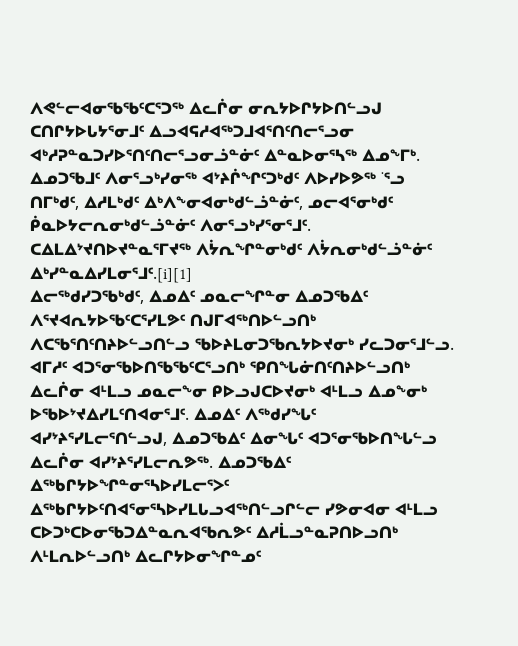ᐱᕙᓪᓕᐊᓂᖃᖃᑦᑕᕐᑐᖅ ᐃᓚᒌᓂ ᓂᕆᔭᐅᒋᔭᐅᑎᓪᓗᒍ ᑕᑎᒋᔭᐅᒐᔭᕐᓂᒧᑦ ᐃᓗᐊᕋᓱᐊᖅᑐᒧᐊᕐᑎᑦᑎᓕᕐᓗᓂ ᐊᒃᓱᕈᓐᓇᑐᓯᐅᕐᑎᑦᑎᓕᕐᓗᓂᓘᓐᓃᑦ ᐃᓐᓇᐅᓂᕐᓴᖅ ᐃᓄᖕᒥᒃ. ᐃᓄᑐᖃᒧᑦ ᐱᓂᕐᓗᒃᓯᓂᖅ ᐊᔾᔨᒌᖏᑦᑐᒃᑯᑦ ᐱᐅᓯᐅᕗᖅ ˙ᕐᓗ ᑎᒥᒃᑯᑦ, ᐃᓱᒪᒃᑯᑦ ᐃᒃᐱᖕᓂᐊᓂᒃᑯᓪᓘᓐᓃᑦ, ᓄᓕᐊᕐᓂᒃᑯᑦ ᑮᓇᐅᔭᓕᕆᓂᒃᑯᓪᓘᓐᓃᑦ ᐱᓂᕐᓗᒃᓯᕐᓂᕐᒧᑦ. ᑕᐃᒪᐃᔾᔪᑎᐅᔪᓐᓇᕐᒥᔪᖅ ᐱᔮᕆᖏᓐᓂᒃᑯᑦ ᐱᔮᕆᓂᒃᑯᓪᓘᓐᓃᑦ ᐃᒃᓯᓐᓇᐃᓯᒪᓂᕐᒧᑦ.[i][1]
ᐃᓕᖅᑯᓯᑐᖃᒃᑯᑦ, ᐃᓄᐃᑦ ᓄᓇᓕᖏᓐᓂ ᐃᓄᑐᖃᐃᑦ ᐱᕐᔪᐊᕆᔭᐅᖃᑦᑕᕐᓯᒪᕗᑦ ᑎᒍᒥᐊᖅᑎᐅᓪᓗᑎᒃ ᐱᑕᖃᕐᑎᑦᑎᔨᐅᓪᓗᑎᓪᓗ ᖃᐅᔨᒪᓂᑐᖃᕆᔭᐅᔪᓂᒃ ᓯᓚᑐᓂᕐᒧᓪᓗ. ᐊᒥᓱᑦ ᐊᑐᕐᓂᖃᐅᑎᖃᖃᑦᑕᕐᓗᑎᒃ ᕿᑎᖓᓃᑎᑦᑎᔨᐅᓪᓗᑎᒃ ᐃᓚᒌᓂ ᐊᒻᒪᓗ ᓄᓇᓕᖕᓂ ᑭᐅᓗᒍᑕᐅᔪᓂᒃ ᐊᒻᒪᓗ ᐃᓄᖕᓂᒃ ᐅᖃᐅᔾᔪᐃᓯᒪᑦᑎᐊᓂᕐᒧᑦ. ᐃᓄᐃᑦ ᐱᖅᑯᓯᖓᑦ ᐊᓯᔾᔨᕐᓯᒪᓕᕐᑎᓪᓗᒍ, ᐃᓄᑐᖃᐃᑦ ᐃᓂᖓᑦ ᐊᑐᕐᓂᖃᐅᑎᖓᓪᓗ ᐃᓚᒌᓂ ᐊᓯᔾᔨᕐᓯᒪᓕᕆᕗᖅ. ᐃᓄᑐᖃᐃᑦ ᐃᖅᑲᒋᔭᐅᖏᓐᓂᕐᓴᐅᓯᒪᓕᕐᐳᑦ ᐃᖅᑲᒋᔭᐅᑦᑎᐊᕐᓂᕐᓴᐅᓯᒪᒐᓗᐊᖅᑎᓪᓗᒋᓪᓕ ᓯᕗᓂᐊᓂ ᐊᒻᒪᓗ ᑕᐅᑐᒃᑕᐅᓂᖃᑐᐃᓐᓇᕆᐊᖃᕆᕗᑦ ᐃᓱᒫᓗᓐᓇᕈᑎᐅᓗᑎᒃ ᐱᒻᒪᕆᐅᓪᓗᑎᒃ ᐃᓚᒋᔭᐅᓂᖏᓐᓄᑦ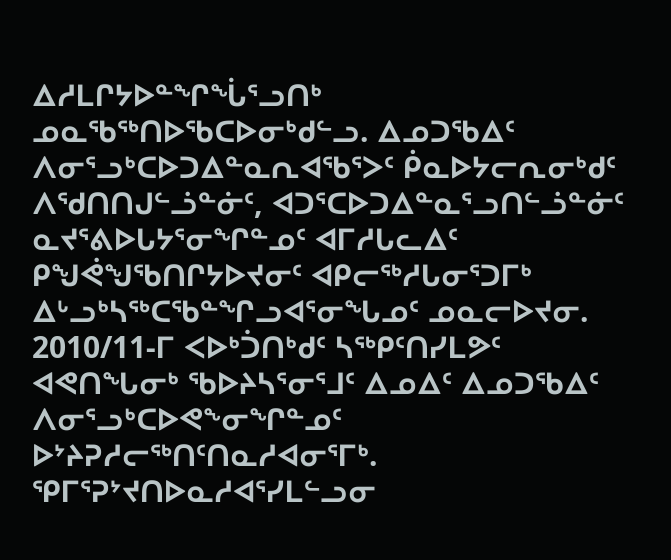ᐃᓱᒪᒋᔭᐅᓐᖏᖔᕐᓗᑎᒃ ᓄᓇᖃᖅᑎᐅᖃᑕᐅᓂᒃᑯᓪᓗ. ᐃᓄᑐᖃᐃᑦ ᐱᓂᕐᓗᒃᑕᐅᑐᐃᓐᓇᕆᐊᖃᕐᐳᑦ ᑮᓇᐅᔭᓕᕆᓂᒃᑯᑦ ᐱᖁᑎᑎᒍᓪᓘᓐᓃᑦ, ᐊᑐᕐᑕᐅᑐᐃᓐᓇᕐᓗᑎᓪᓘᓐᓃᑦ ᓇᔪᕐᕕᐅᒐᔭᕐᓂᖏᓐᓄᑦ ᐊᒥᓱᒐᓚᐃᑦ ᑭᖑᕚᖑᖃᑎᒋᔭᐅᔪᓂᑦ ᐊᑭᓕᖅᓱᒐᓂᕐᑐᒥᒃ ᐃᒡᓗᒃᓴᖅᑕᖃᓐᖏᓗᐊᕐᓂᖓᓄᑦ ᓄᓇᓕᐅᔪᓂ.
2010/11-ᒥ ᐸᐅᒃᑑᑎᒃᑯᑦ ᓴᖅᑭᑦᑎᓯᒪᕗᑦ ᐊᕙᑎᖓᓂᒃ ᖃᐅᔨᓴᕐᓂᕐᒧᑦ ᐃᓄᐃᑦ ᐃᓄᑐᖃᐃᑦ ᐱᓂᕐᓗᒃᑕᐅᕙᖕᓂᖏᓐᓄᑦ ᐅᔾᔨᕈᓱᓕᖅᑎᑦᑎᓇᓱᐊᓂᕐᒥᒃ. ᕿᒥᕐᕈᔾᔪᑎᐅᓇᓱᐊᕐᓯᒪᓪᓗᓂ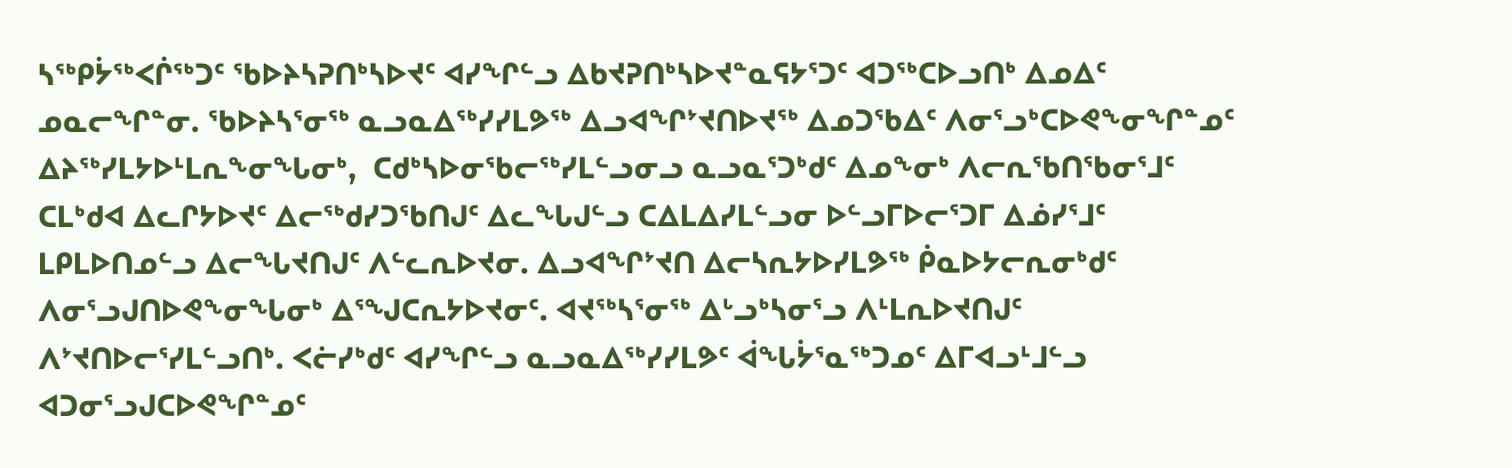ᓴᖅᑭᔮᖅᐸᒌᖅᑐᑦ ᖃᐅᔨᓴᕈᑎᒃᓴᐅᔪᑦ ᐊᓯᖏᓪᓗ ᐃᑲᔪᕈᑎᒃᓴᐅᔪᓐᓇᕋᔭᕐᑐᑦ ᐊᑐᖅᑕᐅᓗᑎᒃ ᐃᓄᐃᑦ ᓄᓇᓕᖏᓐᓂ. ᖃᐅᔨᓴᕐᓂᖅ ᓇᓗᓇᐃᖅᓯᓯᒪᕗᖅ ᐃᓗᐊᖏᔾᔪᑎᐅᔪᖅ ᐃᓄᑐᖃᐃᑦ ᐱᓂᕐᓗᒃᑕᐅᕙᖕᓂᖏᓐᓄᑦ ᐃᔨᖅᓯᒪᔭᐅᒻᒪᕆᖕᓂᖓᓂᒃ,  ᑕᑯᒃᓴᐅᓂᖃᓕᖅᓯᒪᓪᓗᓂᓗ ᓇᓗᓇᕐᑐᒃᑯᑦ ᐃᓄᖕᓂᒃ ᐱᓕᕆᖃᑎᖃᓂᕐᒧᑦ ᑕᒪᒃᑯᐊ ᐃᓚᒋᔭᐅᔪᑦ ᐃᓕᖅᑯᓯᑐᖃᑎᒍᑦ ᐃᓚᖓᒍᓪᓗ ᑕᐃᒪᐃᓯᒪᓪᓗᓂ ᐅᓪᓗᒥᐅᓕᕐᑐᒥ ᐃᓅᓯᕐᒧᑦ ᒪᑭᒪᐅᑎᓄᓪᓗ ᐃᓕᖓᔪᑎᒍᑦ ᐱᓪᓚᕆᐅᔪᓂ. ᐃᓗᐊᖏᔾᔪᑎ ᐃᓕᓴᕆᔭᐅᓯᒪᕗᖅ ᑮᓇᐅᔭᓕᕆᓂᒃᑯᑦ ᐱᓂᕐᓗᒍᑎᐅᕙᖕᓂᖓᓂᒃ ᐃᕐᖑᑕᕆᔭᐅᔪᓂᑦ. ᐊᔪᖅᓴᕐᓂᖅ ᐃᒡᓗᒃᓴᓂᕐᓗ ᐱᒻᒪᕆᐅᔪᑎᒍᑦ ᐱᔾᔪᑎᐅᓕᕐᓯᒪᓪᓗᑎᒃ. ᐸᓖᓯᒃᑯᑦ ᐊᓯᖏᓪᓗ ᓇᓗᓇᐃᖅᓯᓯᒪᕗᑦ ᐋᖓᔮᕐᓇᖅᑐᓄᑦ ᐃᒥᐊᓗᒻᒧᓪᓗ ᐊᑐᓂᕐᓗᒍᑕᐅᕙᖏᓐᓄᑦ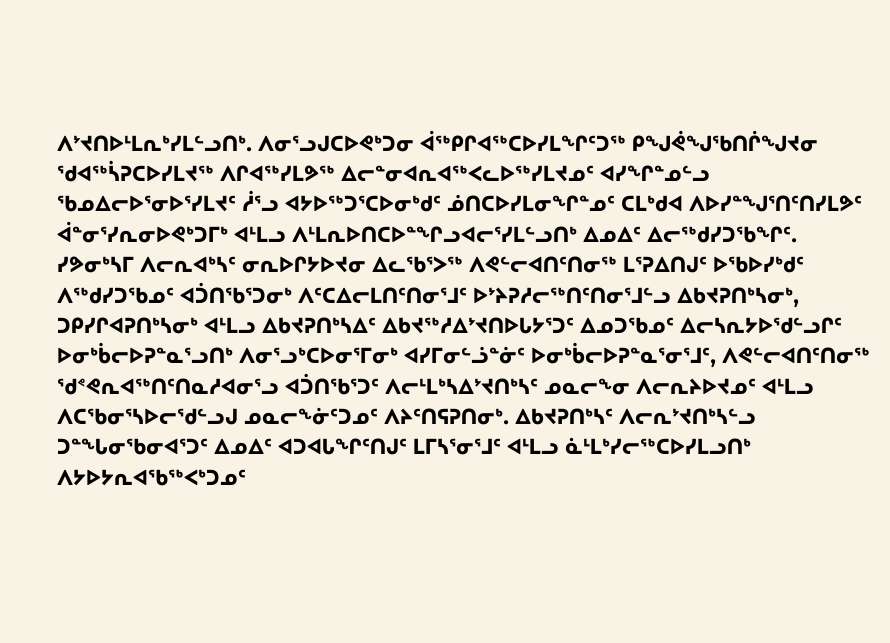ᐱᔾᔪᑎᐅᒻᒪᕆᒃᓯᒪᓪᓗᑎᒃ. ᐱᓂᕐᓗᒍᑕᐅᕙᒃᑐᓂ ᐋᖅᑭᒋᐊᖅᑕᐅᓯᒪᖏᑦᑐᖅ ᑭᖑᕚᖑᖃᑎᒌᖑᔪᓂ ᖁᐊᖅᓵᕈᑕᐅᓯᒪᔪᖅ ᐱᒋᐊᖅᓯᒪᕗᖅ ᐃᓕᓐᓂᐊᕆᐊᖅᐸᓚᐅᖅᓯᒪᔪᓄᑦ ᐊᓯᖏᓐᓄᓪᓗ ᖃᓄᐃᓕᐅᕐᓂᐅᕐᓯᒪᔪᑦ ᓲᕐᓗ ᐊᔭᐅᖅᑐᕐᑕᐅᓂᒃᑯᑦ ᓅᑎᑕᐅᓯᒪᓂᖏᓐᓄᑦ ᑕᒪᒃᑯᐊ ᐱᐅᓯᓐᖑᕐᑎᑦᑎᓯᒪᕗᑦ ᐋᓐᓂᕐᓯᕆᓂᐅᕙᒃᑐᒥᒃ ᐊᒻᒪᓗ ᐱᒻᒪᕆᐅᑎᑕᐅᓐᖏᓗᐊᓕᕐᓯᒪᓪᓗᑎᒃ ᐃᓄᐃᑦ ᐃᓕᖅᑯᓯᑐᖃᖏᑦ.
ᓯᕗᓂᒃᓴᒥ ᐱᓕᕆᐊᒃᓴᑦ ᓂᕆᐅᒋᔭᐅᔪᓂ ᐃᓚᖃᕐᐳᖅ ᐱᕙᓪᓕᐊᑎᑦᑎᓂᖅ ᒪᕐᕈᐃᑎᒍᑦ ᐅᖃᐅᓯᒃᑯᑦ ᐱᖅᑯᓯᑐᖃᓄᑦ ᐊᑑᑎᖃᕐᑐᓂᒃ ᐱᑦᑕᐃᓕᒪᑎᑦᑎᓂᕐᒧᑦ ᐅᔾᔨᕈᓱᓕᖅᑎᑦᑎᓂᕐᒧᓪᓗ ᐃᑲᔪᕈᑎᒃᓴᓂᒃ, ᑐᑭᓯᒋᐊᕈᑎᒃᓴᓂᒃ ᐊᒻᒪᓗ ᐃᑲᔪᕈᑎᒃᓴᐃᑦ ᐃᑲᔪᖅᓱᐃᔾᔪᑎᐅᒐᔭᕐᑐᑦ ᐃᓄᑐᖃᓄᑦ ᐃᓕᓴᕆᔭᐅᖁᓪᓗᒋᑦ ᐅᓂᒃᑳᓕᐅᕈᓐᓇᕐᓗᑎᒃ ᐱᓂᕐᓗᒃᑕᐅᓂᕐᒥᓂᒃ ᐊᓯᒥᓂᓪᓘᓐᓃᑦ ᐅᓂᒃᑳᓕᐅᕈᓐᓇᕐᓂᕐᒧᑦ, ᐱᕙᓪᓕᐊᑎᑦᑎᓂᖅ ᖁᕝᕙᕆᐊᖅᑎᑦᑎᓇᓱᐊᓂᕐᓗ ᐊᑑᑎᖃᕐᑐᑦ ᐱᓕᒻᒪᒃᓴᐃᔾᔪᑎᒃᓴᑦ ᓄᓇᓕᖕᓂ ᐱᓕᕆᔨᐅᔪᓄᑦ ᐊᒻᒪᓗ ᐱᑕᖃᓂᕐᓴᐅᓕᖁᓪᓗᒍ ᓄᓇᓕᖕᓃᑦᑐᓄᑦ ᐱᔨᑦᑎᕋᕈᑎᓂᒃ. ᐃᑲᔪᕈᑎᒃᓴᑦ ᐱᓕᕆᔾᔪᑎᒃᓴᓪᓗ ᑐᓐᖓᓂᖃᓂᐊᕐᑐᑦ ᐃᓄᐃᑦ ᐊᑐᐊᒐᖏᑦᑎᒍᑦ ᒪᒥᓴᕐᓂᕐᒧᑦ ᐊᒻᒪᓗ ᓈᒻᒪᒃᓯᓕᖅᑕᐅᓯᒪᓗᑎᒃ ᐱᔭᐅᔭᕆᐊᖃᖅᐸᒃᑐᓄᑦ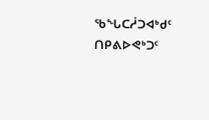ᖃᖓᑕᓲᑐᐊᒃᑯᑦ ᑎᑭᕕᐅᕙᒃᑐᑦ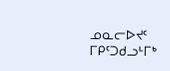ᓄᓇᓕᐅᔪᑦ ᒥᑭᑦᑐᑯᓗᒻᒥᒃ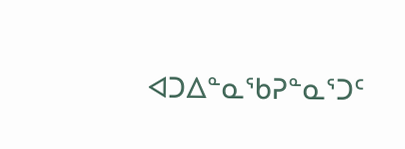ᐊᑐᐃᓐᓇᖃᕈᓐᓇᕐᑐᑦ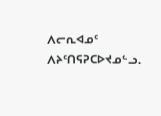ᐱᓕᕆᐊᓄᑦ ᐱᔨᑦᑎᕋᕈᑕᐅᔪᓄᓪᓗ.